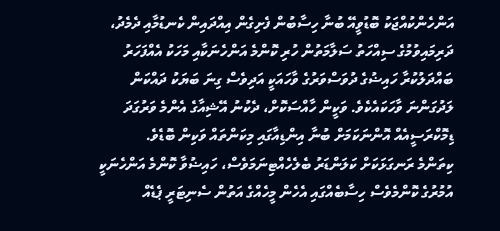އަންހެންކުއްޖަކު ބޮޑުވީއޭ ބުނާ ހިސާބުން ފެށިގެން އިއްދައިން ކެނޑުމާއި ދެމެދު، ދަރިމައިވުމުގެ ސިއްހަތު ސަލާމަތުން ހުރި ކޮންމެ އަންހެނަކާއި މަހަކު އެއްފަހަރު ބައްދަލުކުރާ ހައިޟުގެ ދުވަސްވަރުގެ ވާހައަކީ އަދިވެސް ގިނަ ބަޔަކު ދައްކަން ލަދުގަންނަ ވާހަކައެކެވެ. ވަކީން ހާއްސަކޮށް، ދެކުނު އޭޝިއާގެ އެންމެ ވަރުގަދަ ޑިމޮކްރަސީއެއް އޮންނަކަމަށް ބުނާ އިންޑިއާގައި މިކަންތައް ވަކިން ބޮޑެވެ.
ކިތަންމެ ރަނގަޅަކަށް ކަލަންޑަރު ބެލެހެއްޓިނަމަވެސް، ހައިޟުވާ ކޮންމެ އަންހެނަކީ އުމުރުގެ ކޮންމެވެސް ހިސާބެއްގައި އެހެން މީހެއްގެ އަތުން ސެނިޓަރީ ޕެޑެއް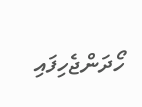ހޯދަންޖެހިފައި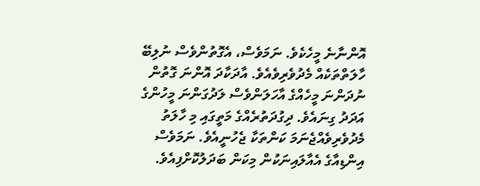އޮންނާނެ މީހެކެވެ. ނަމަވެސް، އެގޮތުންވެސް ނުލިބޭ ހާލަތްތަކެއް މެދުވެރިވެއެވެ. އާދަކާދަ އޮންނަ ގޮތުން ނުދަންނަ މީހެއްގެ އާހަލަންވެސް ލަދުގަންނަ މީހުންގެ އަދަދު ގިނައެވެ. ދިގުދަތުރެއްގެ މަތީގައި މި ހާލަތު މެދުވެރިވެއްޖެނަމަ ކަންތަކާ ޖެހުނީއެވެ. ނަމަވެސް އިންޑިއާގެ އެއާލައިނަކުން މިކަން ބަދަލުކޮށްފިއެވެ.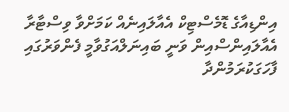އިންޑިއާގެ ޑޮމެސްޓިކް އެއާލައިނެއް ކަމަށްވާ ވިސްޓާރާ އެއާލައިންސްއިން ވަނީ ބައިނަލްއަގުވާމީ ފެންވަރުގައި ފާހަގަކުރަމުންދާ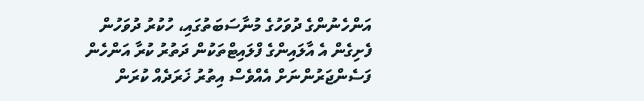އަންހެނުންގެ ދުވަހުގެ މުނާސަބަތުގައި، ހުކުރު ދުވަހުން ފެށިގެން އެ އާލައިންގެ ފްލައިޓްތަކުން ދަތުރު ކުރާ އަންހެން ފަސެންޖަރުންނަށް އެއްވެސް އިތުރު ޚަރަދެއް ކުރަން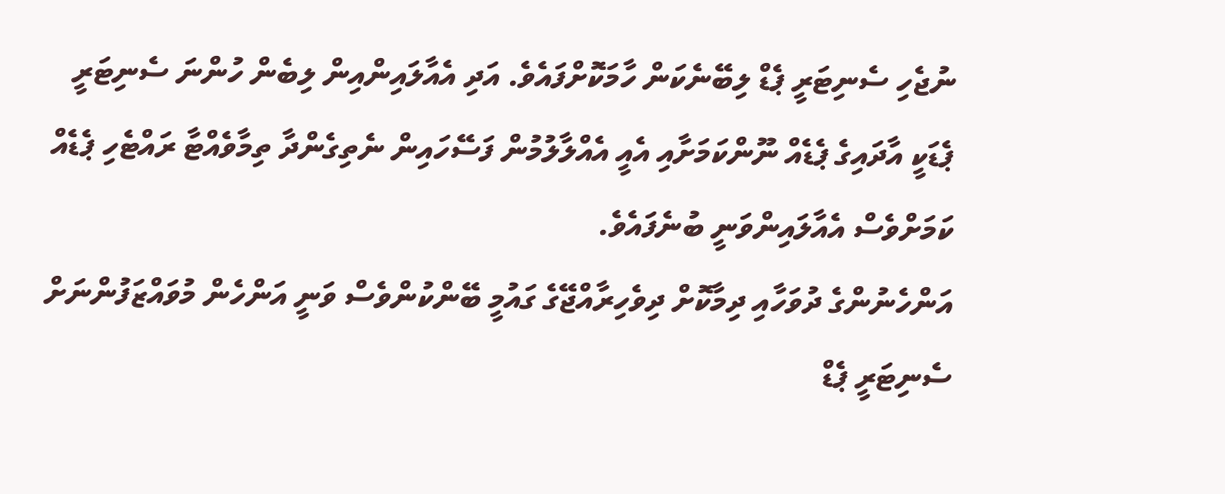ނުޖެހި ސެނިޓަރީ ޕެޑް ލިބޭނެކަން ހާމަކޮށްފައެވެ. އަދި އެއާލައިންއިން ލިބެން ހުންނަ ސެނިޓަރީ ޕެޑަކީ އާދައިގެ ޕެޑެއް ނޫންކަމަށާއި އެއީ އެއްލާލުމުން ފަސޭހައިން ނެތިގެންދާ ތިމާވެއްޓާ ރައްޓެހި ޕެޑެއް ކަމަށްވެސް އެއާލައިންވަނީ ބުނެފައެވެ.
އަންހެނުންގެ ދުވަހާއި ދިމާކޮށް ދިވެހިރާއްޖޭގެ ގައުމީ ބޭންކުންވެސް ވަނީ އަންހެން މުވައްޒަފުންނަށް ސެނިޓަރީ ޕެޑް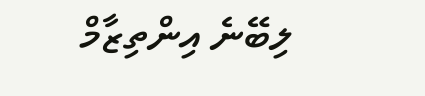ލިބޭނެ އިންތިޒާމް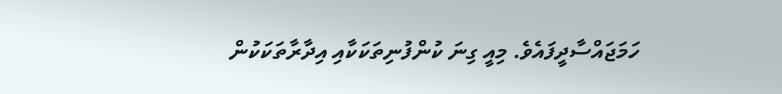ހަމަޖައްސާދީފައެވެ. މިއީ ގިނަ ކުންފުނިތަކަކާއި އިދާރާތަކަކުން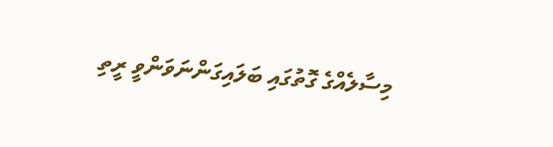މިސާލެއްގެ ގޮތުގައި ބަލައިގަންނަވަންވީ ރީތި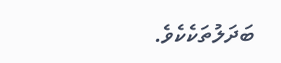ބަދަލުތަކެކެވެ.